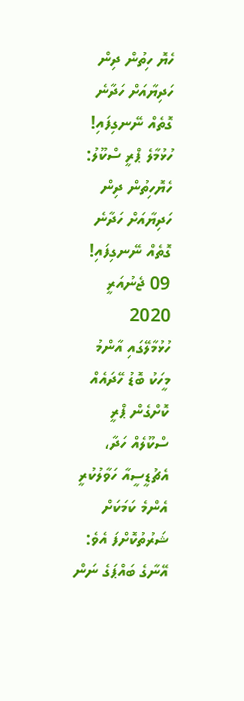ހެޔޮ ހިތުން ދިން ހަދިޔާއަށް ހަދާނެ ގޮތެއް ނޭނގިފައި!
ހުޅުމާލެ ޕްރީ ސްކޫލު: ހެޔޮހިތުން ދިން ހަދިޔާއަށް ހަދާނެ ގޮތެއް ނޭނގިފައި!
09 ޖެނުއަރީ 2020
ހުޅުމާލޭގައި އާންމު މީހަކު ބޮޑު ހޭދައެއް ކޮށްގެން ޕްރީ ސްކޫލެއް ހަދާ، އެޗުޑީސީއާ ހަވާލުކުރީ އެންމެ ކަމަކަށް ޝަރުތުކޮށްފަ އެވެ: އޭނާގެ ބައްޕަގެ ނަން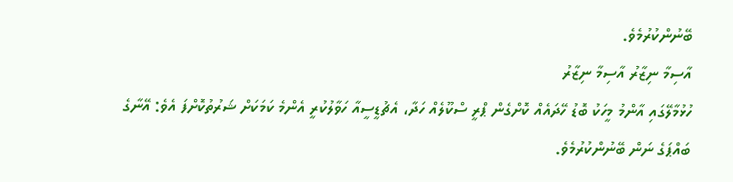ބޭނުންކުރުމެވެ.
އާސިމާ ނިޒާރު އާސިމާ ނިޒާރު
ހުޅުމާލޭގައި އާންމު މީހަކު ބޮޑު ހޭދައެއް ކޮށްގެން ޕްރީ ސްކޫލެއް ހަދާ، އެޗުޑީސީއާ ހަވާލުކުރީ އެންމެ ކަމަކަށް ޝަރުތުކޮށްފަ އެވެ: އޭނާގެ ބައްޕަގެ ނަން ބޭނުންކުރުމެވެ.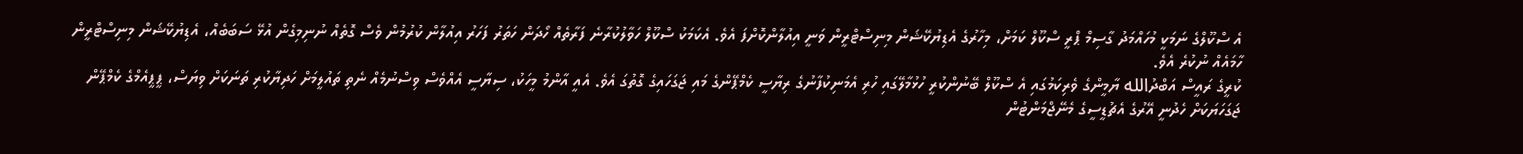އެ ސްކޫލްގެ ނަމަކީ މުހައްމަދު ގާސިމް ޕްރީ ސްކޫލް ކަމަށް، މިހާރުގެ އެޑިޔުކޭޝަން މިނިސްޓްރީން ވަނީ އިއުލާންކޮށްފަ އެވެ. އެކަމަކު ސްކޫލް ހަވާލުކުރާނެ ފަރާތެއް ހޯދަން ހަތަރު ފަހަރު އިއުލާން ކުރުމުން ވެސް ގޮތެއް ނުނިމިގެން އުޅޭ ސަބަބެއް، އެޑިޔުކޭޝަން މިނިސްޓްރީން ހާމައެއް ނުކުރެ އެވެ.
ކުރީގެ ރައީސް އަބްދުالله ޔާމީންގެ ވެރިކަމުގައި އެ ސްކޫލް ބޭނުންކުރީ ހުޅުމާލޭގައި ހުރި އެމަނިކުފާނުގެ ރިޔާސީ ކެމްޕޭންގެ މައި ޖަގަހައިގެ ގޮތުގަ އެވެ. އެއީ އާންމު މީހަކު، ސިޔާސީ އެއްވެސް ވިސްނުމެއް ނެތި ތައުލީމަށް ހަދިޔާކުރި ތަނަކަށް ވިޔަސް، ޕީޕީއެމްގެ ކެމްޕޭން ޖަގަހަޔަކަށް ހެދުނީ އޭރުގެ އެޗުޑީސީގެ މެނޭޖްމަންޓުން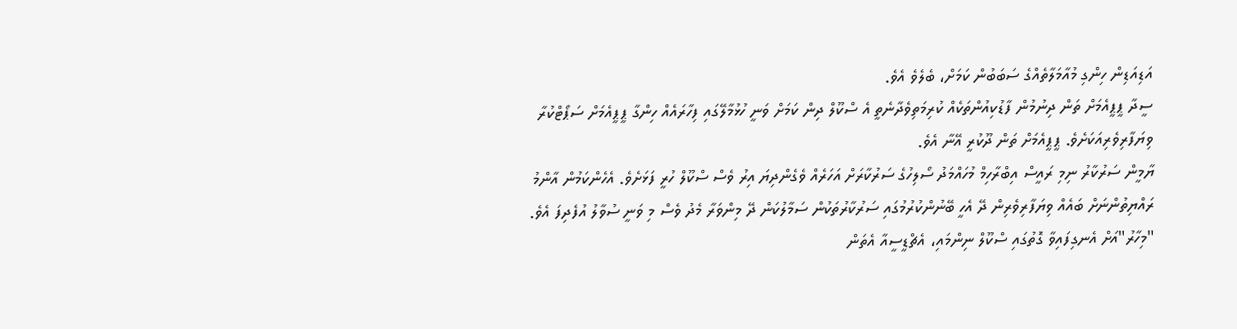އަޑިއަޑިން ހިންގި މުއާމަލާތެއްގެ ސަބަބުން ކަމަށް، ބެލެވެ އެވެ.
ސީދާ ޕީޕީއެމަށް ތަން ދިނުމުން ފާޑުކިއުންތަކެއް ކުރިމަތިވެދާނެތީ އެ ސްކޫލް ދިން ކަމަށް ވަނީ ހުޅުމާލޭގައި ފިހާރައެއް ހިންގާ ޕީޕީއެމަށް ސަޕޯޓްކުރާ ވިޔަފާރިވެރިއަކަށެވެ. ޕީޕީއެމަށް ތަން ދޫކުރީ އޭނާ އެވެ.
ޔާމީން ސަރުކާރު ނިމި ރައީސް އިބްރާހިމް މުހައްމަދު ސޯލިހުގެ ސަރުކާރަށް އަހަރެއް ވެގެންދިޔަ އިރު ވެސް ސްކޫލް ހުރީ ފަޅަށެވެ. އެހެންކަމުން އާންމު ރައްޔިތުންނަށް ބައެއް ވިޔަފާރިވެރިން ދޭ އެހީ ބޭނުންކުރުމުގައި ސަރުކާރުތަކުން ސަމާލުކަން ދޭ މިންވަރާ މެދު ވެސް މި ވަނީ ސުވާލު އުފެދިފަ އެވެ.
"މިހާރު"އަށް އެނގިފައިވާ ގޮތުގައި ސްކޫލް ނިންމައި، އެޗްޑީސީއާ އެތަން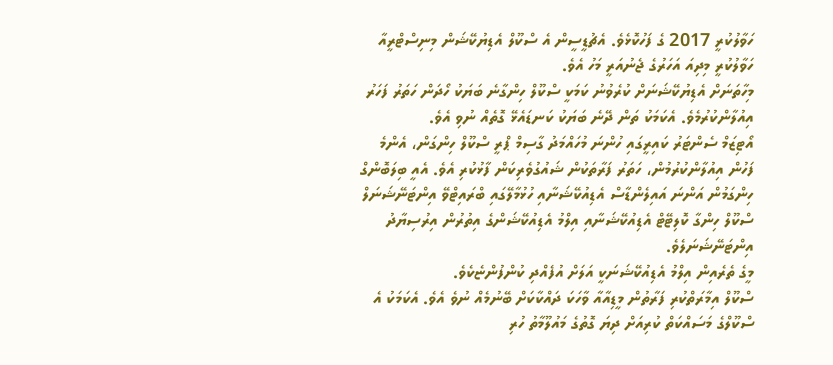ހަވާލުކުރީ 2017 ގެ ފަހުކޮޅެވެ. އެޗުޑީސީން އެ ސްކޫލް އެޑިޔުކޭޝަން މިނިސްޓްރީއާ ހަވާލުކުރީ މިދިއަ އަހަރުގެ ޖެނުއަރީ މަހު އެވެ.
މިހާތަނަށް އެޑިޔުކޭޝަނަށް ކުރެވުނު ކަމަކީ ސްކޫލް ހިންގާނެ ބަޔަކު ހޯދަން ހަތަރު ފަހަރު އިއުލާންކުރުމެވެ. އެކަމަކު ތަން ދޭނެ ބަޔަކު ކަނޑައެޅޭ ގޮތެއް ނުވި އެވެ.
އޯޓިޒަމް ސެންޓަރު ކައިރީގައި ހުންނަ މުހައްމަދު ގާސިމް ޕްރީ ސްކޫލް ހިންގަން، އެންމެ ފަހުން އިއުލާންކުރުމުން، ހަތަރު ފަރާތަކުން ޝައުގުވެރިކަން ފާޅުކުރި އެވެ. އެއީ ބިލަބޮންގް ހިންގަމުން އަންނަ އައިލެންޑާސް އެޑިއުކޭޝަނާއި ހުޅުމާލޭގައި ބްރައިޓްވޭ އިންޓަނޭޝަނަލް ސްކޫލް ހިންގާ ކޮލިޓޭޓް އެޑިއުކޭޝަނާއި އިލްމު އެޑިއުކޭޝަންގެ އިތުރުން އިރުސިޔާދު އިންޓަނޭޝަނަލެވެ.
މީގެ ތެރެއިން އިލްމު އެޑިއުކޭޝަނަކީ އަލަށް އުފެއްދި ކުންފުންޏެކެވެ.
ސްކޫލް އިމާރަތްކުރި ފަރާތުން މީޑިއާއާ ވާހަކަ ދައްކާކަށް ބޭނުމެއް ނުވެ އެވެ. އެކަމަކު އެ ސްކޫލްގެ މަސައްކަތް ކުރިއަށް ދިޔަ ގޮތުގެ މައުލޫމާތު ހުރި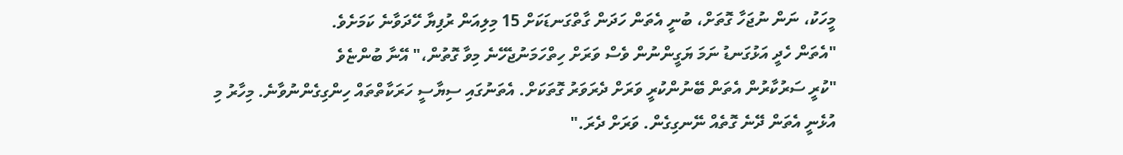މީހަކު، ނަން ނުޖަހާ ގޮތަށް، ބުނީ އެތަން ހަދަން ގާތްގަނޑަކަށް 15 މިލިއަން ރުފިޔާ ހޭދަވާނެ ކަމަށެވެ.
"އެތަން ހެދީ އަޅުގަނޑު ނަމަ ޔަގީންނުން ވެސް ވަރަށް ހިތްހަމަނުޖެހޭނެ މިވާ ގޮތުން،" އޭނާ ބުންޏެވެ
"ކުރީ ސަރުކާރުން އެތަން ބޭނުންކުރީ ވަރަށް ދެރަވަރު ގޮތަކަށް. އެތަނުގައި ސިޔާސީ ހަރަކާތްތައް ހިންގިގެންނުވާނެ. މިހާރު މި އުޅެނީ އެތަން ދޭނެ ގޮތެއް ނޭނގިގެން. ވަރަށް ދެރަ."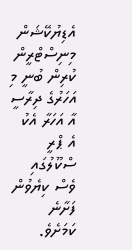އެޑިޔުކޭޝަން މިނިސްޓްރީން ކުރިން ބުނީ މި އަހަރުގެ ދިރާސީ އާ އަހަރާ އެކު އެ ޕްރީ ސްކޫލުގައި ވެސް ކިޔެވުން ފަށާނެ ކަމަށެވެ.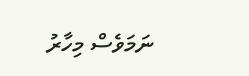ނަމަވެސް މިހާރު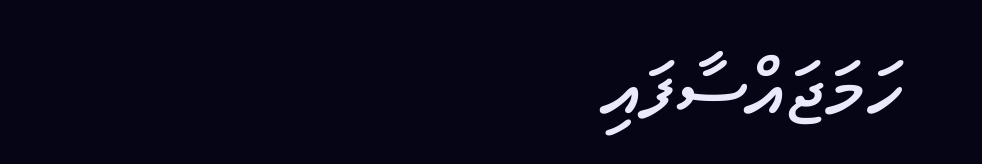ހަމަޖައްސާފައި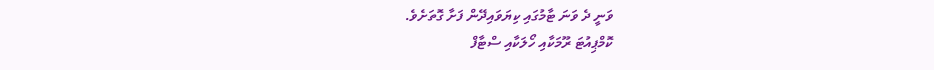ވަނީ ދެ ވަނަ ޓާމުގައި ކިޔަވައިދޭން ފަށާ ގޮތަށެވެ.
ކޮމްޕިއުޓަ ރޫމަކާއި ހޯލަކާއި ސްޓާފް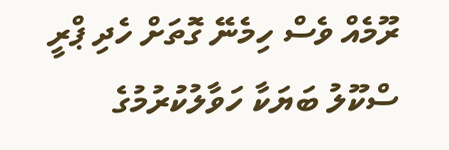ރޫމެއް ވެސް ހިމެނޭ ގޮތަށް ހެދި ޕްރީ ސްކޫލު ބަޔަކާ ހަވާލުކުރުމުގެ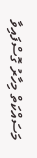މަސައްކަތް މިހާރު ގޮސްފައިވާ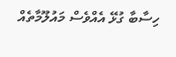ހިސާބާ ގުޅޭ އެއްވެސް މައުލޫމާތެއް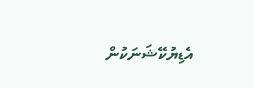އެޑިޔުކޭޝަނަކުން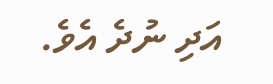އަދި ނުދެ އެވެ.